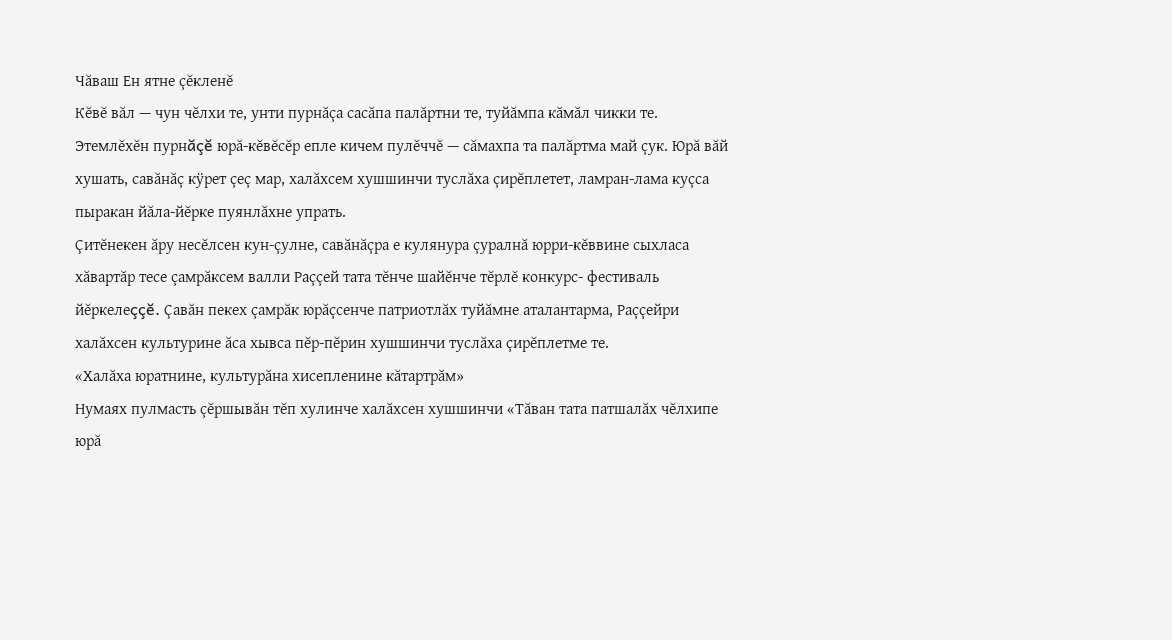Чăваш Ен ятне çĕкленĕ
Кĕвĕ вăл — чун чĕлхи те, унти пурнăçа сасăпа палăртни те, туйăмпа кăмăл чикки те. Этемлĕхĕн пурнăçĕ юрă-кĕвĕсĕр епле кичем пулĕччĕ — сăмахпа та палăртма май çук. Юрă вăй хушать, савăнăç кÿрет çеç мар, халăхсем хушшинчи туслăха çирĕплетет, ламран-лама куçса пыракан йăла-йĕрке пуянлăхне упрать.
Çитĕнекен ăру несĕлсен кун-çулне, савăнăçра е кулянура çуралнă юрри-кĕввине сыхласа хăвартăр тесе çамрăксем валли Раççей тата тĕнче шайĕнче тĕрлĕ конкурс- фестиваль йĕркелеççĕ. Çавăн пекех çамрăк юрăçсенче патриотлăх туйăмне аталантарма, Раççейри халăхсен культурине ăса хывса пĕр-пĕрин хушшинчи туслăха çирĕплетме те.
«Халăха юратнине, культурăна хисепленине кăтартрăм»
Нумаях пулмасть çĕршывăн тĕп хулинче халăхсен хушшинчи «Тăван тата патшалăх чĕлхипе юрă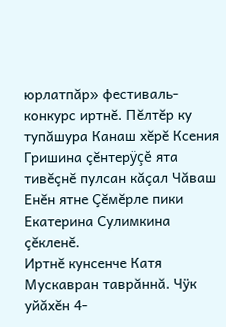юрлатпăр» фестиваль-конкурс иртнĕ. Пĕлтĕр ку тупăшура Канаш хĕрĕ Ксения Гришина çĕнтерÿçĕ ята тивĕçнĕ пулсан кăçал Чăваш Енĕн ятне Çĕмĕрле пики Екатерина Сулимкина çĕкленĕ.
Иртнĕ кунсенче Катя Мускавран таврăннă. Чÿк уйăхĕн 4-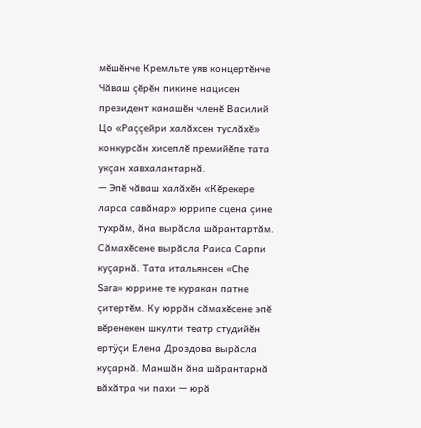мĕшĕнче Кремльте уяв концертĕнче Чăваш çĕрĕн пикине нацисен президент канашĕн членĕ Василий Цо «Раççейри халăхсен туслăхĕ» конкурсăн хисеплĕ премийĕпе тата укçан хавхалантарнă.
— Эпĕ чăваш халăхĕн «Кĕрекере ларса савăнар» юррипе сцена çине тухрăм, ăна вырăсла шăрантартăм. Сăмахĕсене вырăсла Раиса Сарпи куçарнă. Тата итальянсен «Che Sara» юррине те куракан патне çитертĕм. Ку юррăн сăмахĕсене эпĕ вĕренекен шкулти театр студийĕн ертÿçи Елена Дроздова вырăсла куçарнă. Маншăн ăна шăрантарнă вăхăтра чи пахи — юрă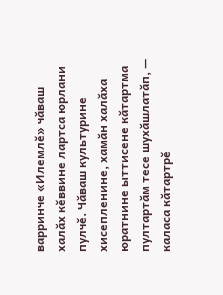варринче «Илемлĕ» чăваш халăх кĕввине лартса юрлани пулчĕ. Чăваш культурине хисепленине, хамăн халăха юратнине ыттисене кăтартма пултартăм тесе шухăшлатăп, — каласа кăтартрĕ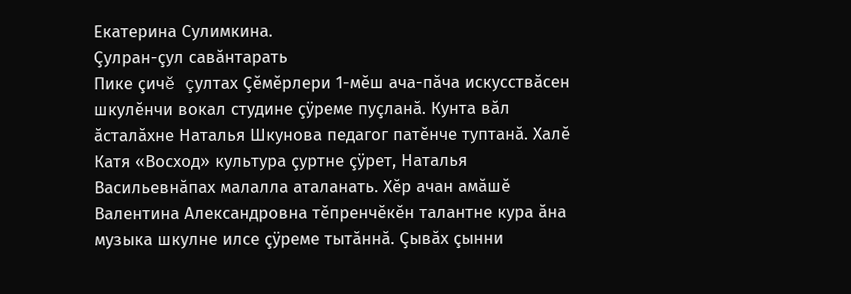Екатерина Сулимкина.
Çулран-çул савăнтарать
Пике çичĕ çултах Çĕмĕрлери 1-мĕш ача-пăча искусствăсен шкулĕнчи вокал студине çÿреме пуçланă. Кунта вăл ăсталăхне Наталья Шкунова педагог патĕнче туптанă. Халĕ Катя «Восход» культура çуртне çÿрет, Наталья Васильевнăпах малалла аталанать. Хĕр ачан амăшĕ Валентина Александровна тĕпренчĕкĕн талантне кура ăна музыка шкулне илсе çÿреме тытăннă. Çывăх çынни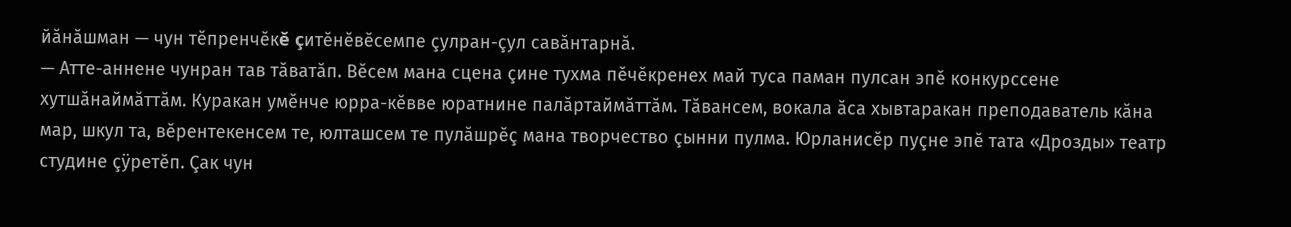йăнăшман — чун тĕпренчĕкĕ çитĕнĕвĕсемпе çулран-çул савăнтарнă.
— Атте-аннене чунран тав тăватăп. Вĕсем мана сцена çине тухма пĕчĕкренех май туса паман пулсан эпĕ конкурссене хутшăнаймăттăм. Куракан умĕнче юрра-кĕвве юратнине палăртаймăттăм. Тăвансем, вокала ăса хывтаракан преподаватель кăна мар, шкул та, вĕрентекенсем те, юлташсем те пулăшрĕç мана творчество çынни пулма. Юрланисĕр пуçне эпĕ тата «Дрозды» театр студине çÿретĕп. Çак чун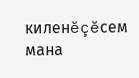киленĕçĕсем мана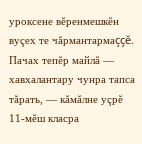уроксене вĕренмешкĕн вуçех те чăрмантармаççĕ. Пачах тепĕр майлă — хавхалантару чунра тапса тăрать, — кăмăлне уçрĕ 11-мĕш класра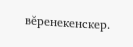вĕренекенскер.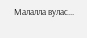Малалла вулас...